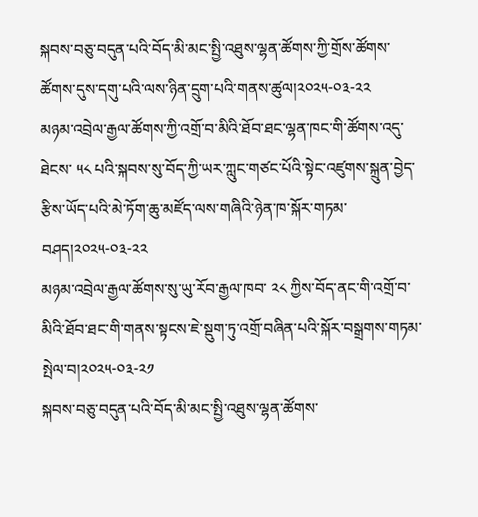སྐབས་བཅུ་བདུན་པའི་བོད་མི་མང་སྤྱི་འཐུས་ལྷན་ཚོགས་ཀྱི་གྲོས་ཚོགས་ཚོགས་དུས་དགུ་པའི་ལས་ཉིན་དྲུག་པའི་གནས་ཚུལ།༢༠༢༥-༠༣-༢༢
མཉམ་འབྲེལ་རྒྱལ་ཚོགས་ཀྱི་འགྲོ་བ་མིའི་ཐོབ་ཐང་ལྷན་ཁང་གི་ཚོགས་འདུ་ཐེངས་ ༥༨ པའི་སྐབས་སུ་བོད་ཀྱི་ཡར་ཀླུང་གཙང་པོའི་སྟེང་འཛུགས་སྐྲུན་བྱེད་རྩིས་ཡོད་པའི་མེ་ཏོག་ཆུ་མཛོད་ལས་གཞིའི་ཉེན་ཁ་སྐོར་གཏམ་བཤད།༢༠༢༥-༠༣-༢༢
མཉམ་འབྲེལ་རྒྱལ་ཚོགས་སུ་ཡུ་རོབ་རྒྱལ་ཁབ་ ༢༨ ཀྱིས་བོད་ནང་གི་འགྲོ་བ་མིའི་ཐོབ་ཐང་གི་གནས་སྟངས་ཇེ་སྡུག་ཏུ་འགྲོ་བཞིན་པའི་སྐོར་བསྒྲགས་གཏམ་སྤེལ་བ།༢༠༢༥-༠༣-༢༡
སྐབས་བཅུ་བདུན་པའི་བོད་མི་མང་སྤྱི་འཐུས་ལྷན་ཚོགས་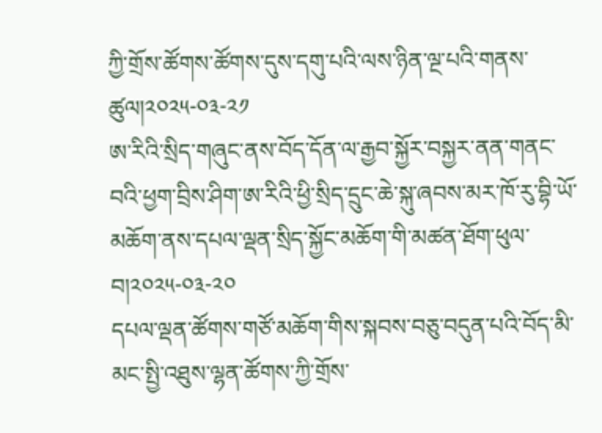ཀྱི་གྲོས་ཚོགས་ཚོགས་དུས་དགུ་པའི་ལས་ཉིན་ལྔ་པའི་གནས་ཚུལ།༢༠༢༥-༠༣-༢༡
ཨ་རིའི་སྲིད་གཞུང་ནས་བོད་དོན་ལ་རྒྱབ་སྐྱོར་བསྐྱར་ནན་གནང་བའི་ཕྱག་བྲིས་ཤིག་ཨ་རིའི་ཕྱི་སྲིད་དྲུང་ཆེ་སྐུ་ཞབས་མར་ཁོ་རུ་བྷི་ཡོ་མཆོག་ནས་དཔལ་ལྡན་སྲིད་སྐྱོང་མཆོག་གི་མཚན་ཐོག་ཕུལ་བ།༢༠༢༥-༠༣-༢༠
དཔལ་ལྡན་ཚོགས་གཙོ་མཆོག་གིས་སྐབས་བཅུ་བདུན་པའི་བོད་མི་མང་སྤྱི་འཐུས་ལྷན་ཚོགས་ཀྱི་གྲོས་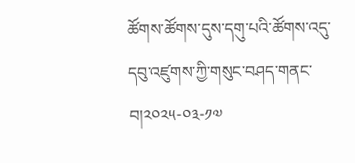ཚོགས་ཚོགས་དུས་དགུ་པའི་ཚོགས་འདུ་དབུ་འཛུགས་ཀྱི་གསུང་བཤད་གནང་བ།༢༠༢༥-༠༣-༡༧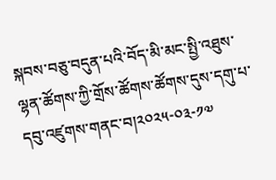སྐབས་བཅུ་བདུན་པའི་བོད་མི་མང་སྤྱི་འཐུས་ལྷན་ཚོགས་ཀྱི་གྲོས་ཚོགས་ཚོགས་དུས་དགུ་པ་དབུ་འཛུགས་གནང་བ།༢༠༢༥-༠༣-༡༧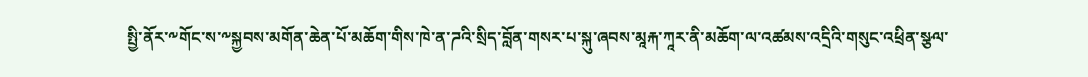སྤྱི་ནོར་༸གོང་ས་༸སྐྱབས་མགོན་ཆེན་པོ་མཆོག་གིས་ཁེ་ན་ཌའི་སྲིད་བློན་གསར་པ་སྐུ་ཞབས་མཱརྐ་ཀཱར་ནི་མཆོག་ལ་འཚམས་འདྲིའི་གསུང་འཕྲིན་སྩལ་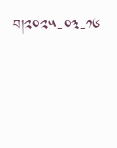བ།༢༠༢༥-༠༣-༡༦